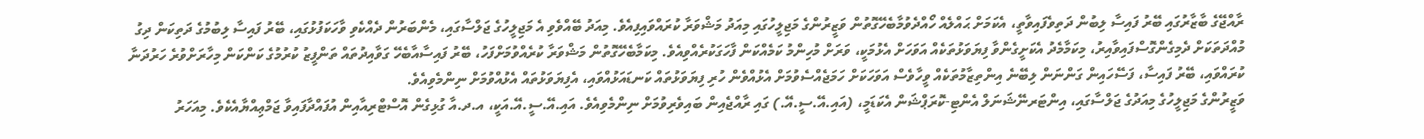ރާއްޖޭގެ ބާޒާރުގައި ބޭރު ފައިސާ ލިބުން ދަތިވެފައިވާތީ، އެކަމަށް ޙައްލެއް ހޯއްދެވުމާބެހޭގޮތުން ވަޒީރުންގެ މަޖިލީހުގައި މިއަދު މަޝްވަރާ ކުރައްވައިފިއެވެ. މިއަދު ބޭއްވެވި އެ މަޖިލީހުގެ ޖަލްސާގައި، މެންބަރުން ދެއްކެވި ވާހަކަފުޅުގައި، ބޭރު ފައިސާ ލިބުމުގެ ދަތިކަން ދިގު މުއްދަތަކަށް ދެމިގެންގޮސްފައިވާއިރު، މިކަމާމެދު އެކަށީގެންވާ ފިޔަވަޅުތަކެއް އަވަހަށް އެޅުމަކީ، ވަރަށް މުހިންމު ކަމެއްކަން ފާހަގަކުރެއްވިއެވެ. މިކަމާބެހޭގޮތުން މަޝްވަރާ ކުރެއްވުމަށްފަހު، ބޭރު ފައިސާއާބެހޭ ގަވާއިދުތައް ތަންފީޒު ކުރުމުގެ ކަންކަން މިހާރަށްވުރެ ހަރުދަނާ ކުރައްވައި، ބޭރު ފައިސާ، ފަސޭހައިން ގަންނަން ލިބޭނެ އިންތިޒާމުތަކެއް ވީހާވެސް އަވަހަކަށް ހަމަޖެއްސެވުމަށް އެޅުއްވެން ހުރި ފިޔަވަޅުތައް ކަނޑައަޅުއްވައި، އެފިޔަވަޅުތައް އެޅުއްވުމަށް ނިންމެވިއެވެ.
ވަޒީރުންގެ މަޖިލީހުގެ މިއަދުގެ ޖަލްސާގައި، އިންޓަރނޭޝަނަލް އެންޓި-ކޮރަޕްޝަން އެކަޑަމީ، (އައި.އޭ.ސީ.އޭ.) ގައި ރާއްޖެއިން ބައިވެރިވުމަށް ނިންމެވިއެވެ. އައި.އޭ.ސީ.އޭ.އަކީ، އ.ދ.އާ ގުޅިގެން އޮސްޓްރިއާއިން އުފައްދާފައިވާ ޖަމްޢިއްޔާއެކެވެ. މިއަހަރު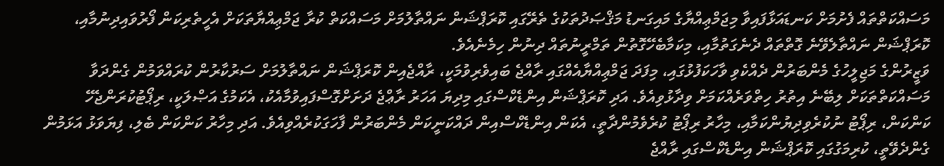މަސައްކަތްތައް ފެށުމަށް ކަނޑައަޅާފައިވާ މިޖަމްޢިއްޔާގެ މައިގަނޑު މަޤްޞަދުތަކުގެ ތެރޭގައި ކޮރަޕްޝަން ނައްތާލުމަށް މަސައްކަތް ކުރާ ޖަމްޢިއްޔާތަކަށް އެހީތެރިކަން ފޯރުވައިދިނުމާއި، ކޮރަޕްޝަން ނައްތާލެވޭނެ ގޮތްތައް ދެނެގަތުމާއި، މިކަމާބެހޭގޮތުން ތަމްރީނުތައް ދިނުން ހިމެނެއެވެ.
ވަޒީރުންގެ މަޖިލީހުގެ މެންބަރުން ދެއްކެވި ވާހަކަފުޅުގައި، މިފަދަ ޖަމްޢިއްޔާއެއްގައި ރާއްޖެ ބައިވެރިވުމަކީ، ރާއްޖެއިން ކޮރަޕްޝަން ނައްތާލުމަށް ސަރުކާރުން ކުރައްވަމުން ގެންދަވާ މަސައްކަތްތަކަށް ލިބޭނެ އިތުރު ހިތްވަރެއްކަމަށް ވިދާޅުވިއެވެ. އަދި ކޮރަޕްޝަން އިންޑެކްސްގައި މިދިޔަ އަހަރު ރާޢްޖެ ދަށަށްގޮސްފައިވުމާއެކު، އެކަމުގެ އަޞްލަކީ، ރިޕޯޓުކުރަންޖެހޭ ކަންކަން، ރިޕޯޓު ނުކުރެވިދިޔުންކަމާއި، މިހާރު ރިޕޯޓު ކުރެވެމުންދާތީ، އެކަން އިންޑެކްސްއިން ދައްކަނީކަން މެންބަރުން ފާހަގަކުރެއްވިއެވެ. އަދި މިހާރު ކަންކަން ބެލި، ފިޔަވަޅު އަޅަމުން ގެންދެވޭތީ، ކުރިމަގުގައި ކޮރަޕްޝަން އިންޑެކްސްގައި ރާއްޖެ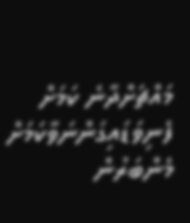މައްޗަށްދާނެ ކަމަށް ފެނިވަޑައިގަންނަވާކަމަށް މެންބަރުން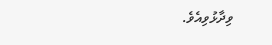ވިދާޅުވިއެވެ.